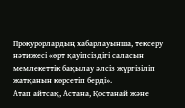Прокурорлардың хабарлауынша, тексеру нәтижесі «өрт қауіпсіздігі саласын мемлекеттік бақылау әлсіз жүргізіліп жатқанын көрсетіп берді».
Атап айтсақ, Астана, Қостанай және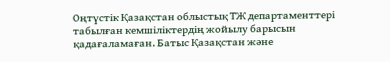Оңтүстік Қазақстан облыстық ТЖ департаменттері табылған кемшіліктердің жойылу барысын қадағаламаған. Батыс Қазақстан және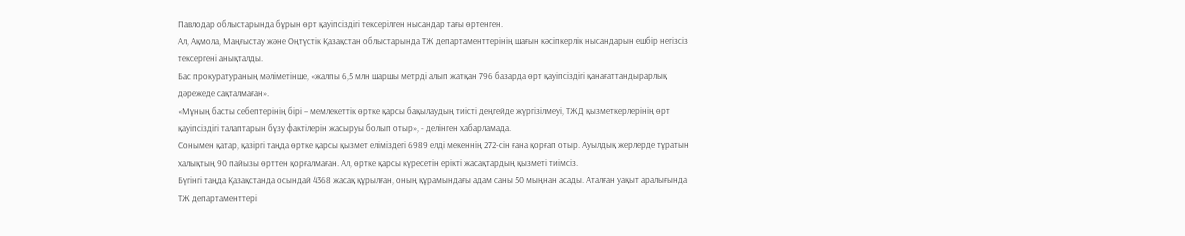Павлодар облыстарында бұрын өрт қауіпсіздігі тексерілген нысандар тағы өртенген.
Ал, Ақмола, Маңғыстау және Оңтүстік Қазақстан облыстарында ТЖ департаменттерінің шағын кәсіпкерлік нысандарын ешбір негізсіз тексергені анықталды.
Бас прокуратураның мәліметінше, «жалпы 6,5 млн шаршы метрді алып жатқан 796 базарда өрт қауіпсіздігі қанағаттандырарлық дәрежеде сақталмаған».
«Мұның басты себептерінің бірі – мемлекеттік өртке қарсы бақылаудың тиісті деңгейде жүргізілмеуі, ТЖД қызметкерлерінің өрт қауіпсіздігі талаптарын бұзу фактілерін жасыруы болып отыр», - делінген хабарламада.
Сонымен қатар, қазіргі таңда өртке қарсы қызмет еліміздегі 6989 елді мекеннің 272-сін ғана қорғап отыр. Ауылдық жерлерде тұратын халықтың 90 пайызы өрттен қорғалмаған. Ал, өртке қарсы күресетін ерікті жасақтардың қызметі тиімсіз.
Бүгінгі таңда Қазақстанда осындай 4368 жасақ құрылған, оның құрамындағы адам саны 50 мыңнан асады. Аталған уақыт аралығында ТЖ департаменттері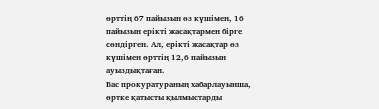өрттің 67 пайызын өз күшімен, 16 пайызын ерікті жасақтармен бірге сөндірген. Ал, ерікті жасақтар өз күшімен өрттің 12,6 пайызын ауыздықтаған.
Бас прокуратураның хабарлауынша, өртке қатысты қылмыстарды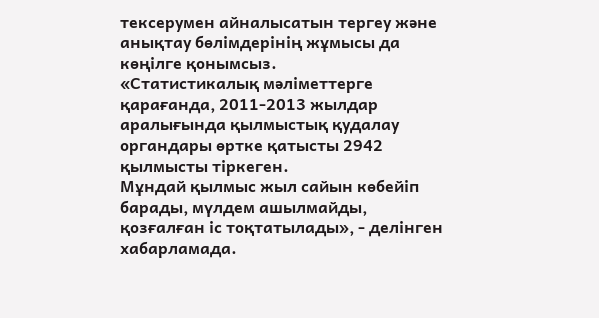тексерумен айналысатын тергеу және анықтау бөлімдерінің жұмысы да көңілге қонымсыз.
«Статистикалық мәліметтерге қарағанда, 2011-2013 жылдар аралығында қылмыстық қудалау органдары өртке қатысты 2942 қылмысты тіркеген.
Мұндай қылмыс жыл сайын көбейіп барады, мүлдем ашылмайды, қозғалған іс тоқтатылады», - делінген хабарламада.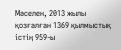Мәселен, 2013 жылы қозғалған 1369 қылмыстық істің 959-ы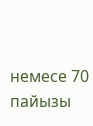немесе 70 пайызы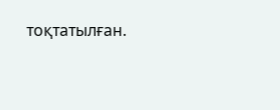тоқтатылған.